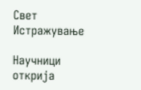Свет Истражување

Научници открија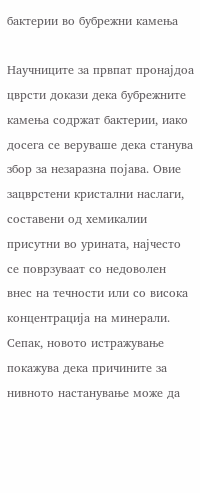бактерии во бубрежни камења

Научниците за првпат пронајдоа цврсти докази дека бубрежните камења содржат бактерии, иако досега се веруваше дека станува збор за незаразна појава. Овие зацврстени кристални наслаги, составени од хемикалии присутни во урината, најчесто се поврзуваат со недоволен внес на течности или со висока концентрација на минерали. Сепак, новото истражување покажува дека причините за нивното настанување може да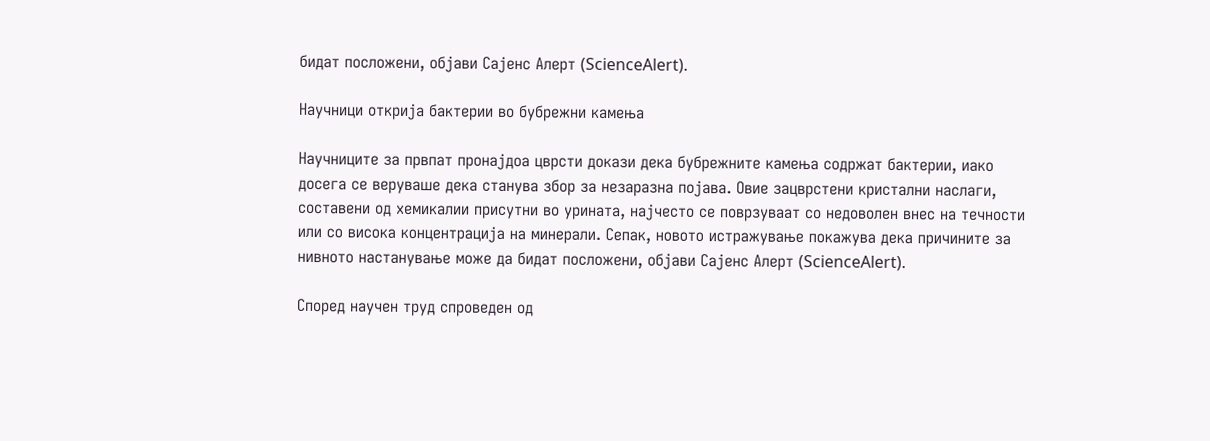бидат посложени, објави Сајенс Алерт (ScienceAlert).

Научници открија бактерии во бубрежни камења

Научниците за првпат пронајдоа цврсти докази дека бубрежните камења содржат бактерии, иако досега се веруваше дека станува збор за незаразна појава. Овие зацврстени кристални наслаги, составени од хемикалии присутни во урината, најчесто се поврзуваат со недоволен внес на течности или со висока концентрација на минерали. Сепак, новото истражување покажува дека причините за нивното настанување може да бидат посложени, објави Сајенс Алерт (ScienceAlert).

Според научен труд спроведен од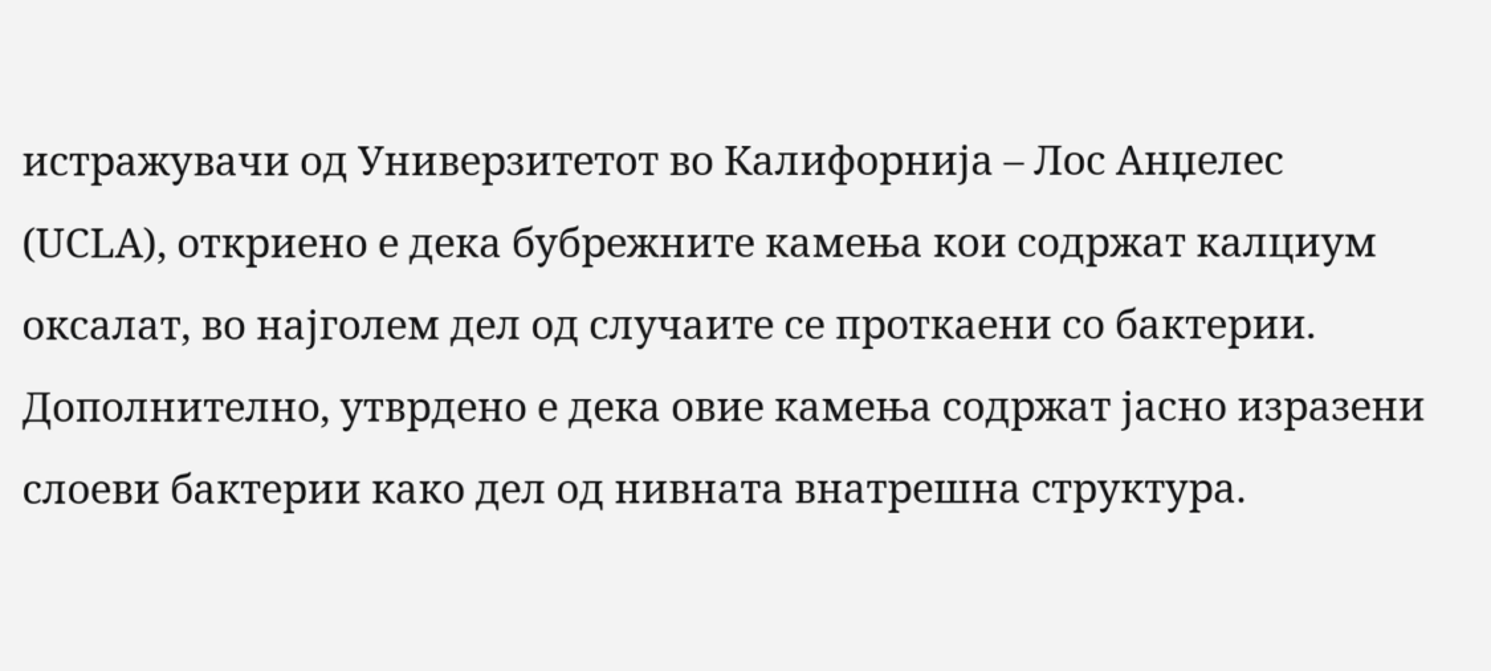истражувачи од Универзитетот во Калифорнија – Лос Анџелес (UCLA), откриено е дека бубрежните камења кои содржат калциум оксалат, во најголем дел од случаите се проткаени со бактерии. Дополнително, утврдено е дека овие камења содржат јасно изразени слоеви бактерии како дел од нивната внатрешна структура.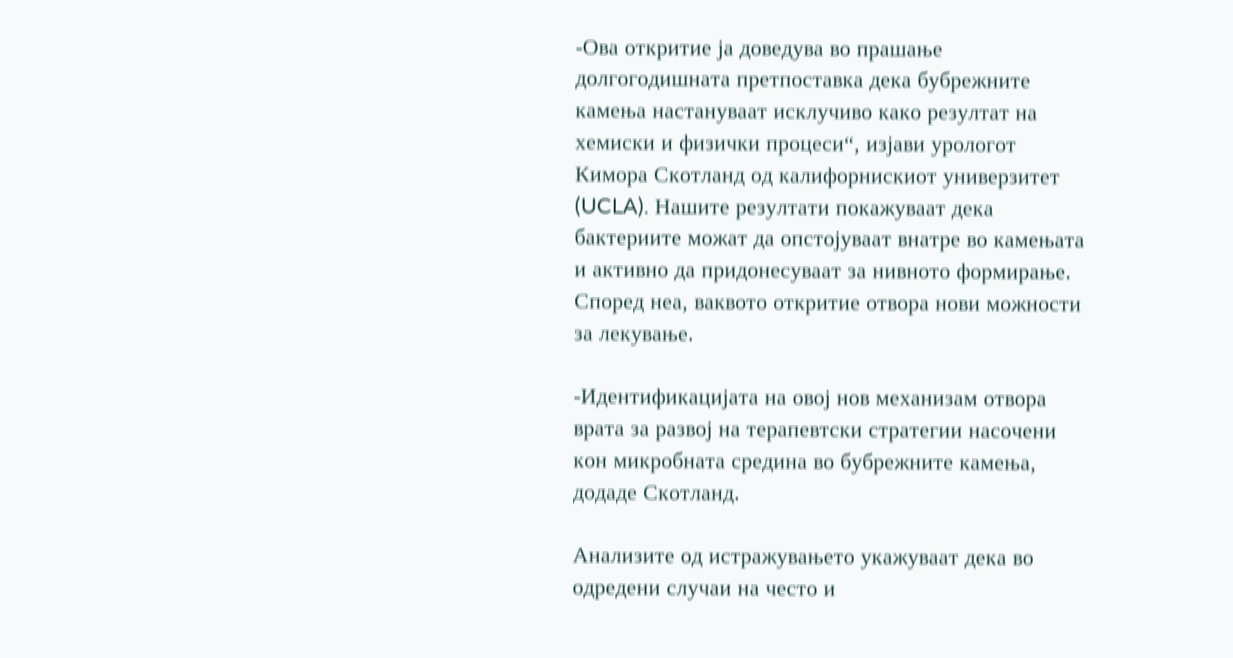-Ова откритие ја доведува во прашање долгогодишната претпоставка дека бубрежните камења настануваат исклучиво како резултат на хемиски и физички процеси“, изјави урологот Кимора Скотланд од калифорнискиот универзитет (UCLA). Нашите резултати покажуваат дека бактериите можат да опстојуваат внатре во камењата и активно да придонесуваат за нивното формирање. Според неа, ваквото откритие отвора нови можности за лекување.

-Идентификацијата на овој нов механизам отвора врата за развој на терапевтски стратегии насочени кон микробната средина во бубрежните камења, додаде Скотланд.

Анализите од истражувањето укажуваат дека во одредени случаи на често и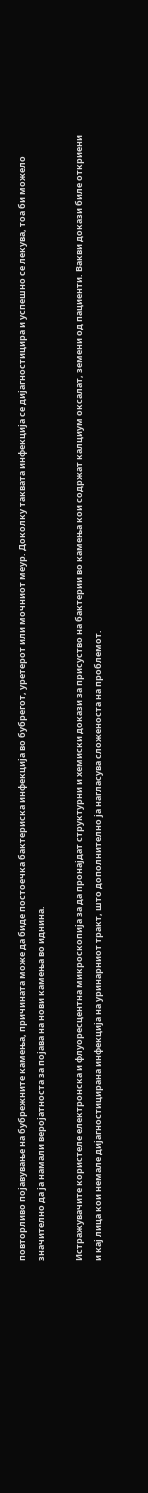повторливо појавување на бубрежните камења, причината може да биде постоечка бактериска инфекција во бубрегот, уретерот или мочниот меур. Доколку таквата инфекција се дијагностицира и успешно се лекува, тоа би можело значително да ја намали веројатноста за појава на нови камења во иднина.

Истражувачите користеле електронска и флуоресцентна микроскопија за да пронајдат структурни и хемиски докази за присуство на бактерии во камења кои содржат калциум оксалат, земени од пациенти. Вакви докази биле откриени и кај лица кои немале дијагностицирана инфекција на уринарниот тракт, што дополнително ја нагласува сложеноста на проблемот.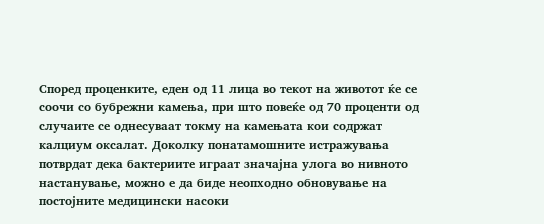Според проценките, еден од 11 лица во текот на животот ќе се соочи со бубрежни камења, при што повеќе од 70 проценти од случаите се однесуваат токму на камењата кои содржат калциум оксалат. Доколку понатамошните истражувања потврдат дека бактериите играат значајна улога во нивното настанување, можно е да биде неопходно обновување на постојните медицински насоки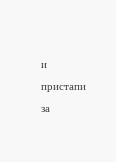и пристапи за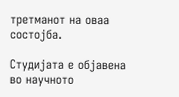третманот на оваа состојба.

Студијата е објавена во научното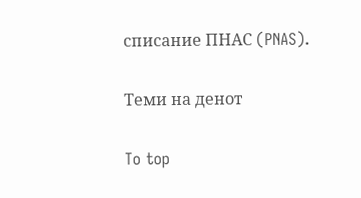списание ПНАС (PNAS).

Теми на денот

To top